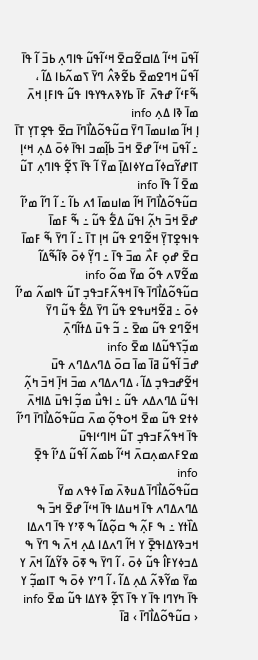ߊ߬ߟߎ߫ ߞߵߊ߬ ߡߊߛߐ߬ߛߐ߫ ߞߵߊ߬ߟߎ߬ ߟߊߣߍ߲ ߕߏ߫ ߊ߬ ߟߊ߫ ߊ߬ߟߎ߬ ߞߣߐߘߐ߫ ߕߐ߬ߢߍ߮ ߣߌ߫ ߖߘߍ߬ߕߊ ߡߊ߬ ، ߒ߬ߓߵߊ߬ ߝߟߍ߫ ߓߊ߫ ߕߌߢߍߟߌߟߊ ߟߎ߬ ߟߊߓߊ߲ ߞߍ߫ ߘߊ߫ ߢߊ ߡߍ߲ info
ߊ߲ ߞߊ߬ ߘߊߎߘߊ߫ ߣߌ߫ ߛߎ߬ߟߋ߬ߡߊ߯ߣߊ߫ ߛߐ߫ ߟߐ߲ߠߌ߲ ߠߊ߫ ߸ ߊ߬ߟߎ߫ ߞߵߊ߬ ߝߐ߫ ߞߏ߫ ߕߊ߲߬ߘߏ ߊߟߊ߫ ߦߋ߫ ߡߍ߲ ߞߵߊ߲ ߠߊߝߌ߬ߛߦߊ߬ ߛߌߦߊߡߊ߲߫ ߘߌ߫ ߊ߬ ߟߊ߫ ߖߐ߲߬ ߟߊߣߍ߲ ߠߎ߬ ߘߐ߫ ߊ߬ ߟߊ߫ info
ߛߎ߬ߟߋ߬ߡߊ߯ߣߊ߫ ߞߊ߬ ߘߊߎߘߊ߫ ߗߍ ߕߊ߬ ߸ ߊ߬ ߣߊ߬ ߘߴߊ߬ ߝߐ߫ ߞߏ߫ ߤߍ߲߬ ߊߟߎ߬ ߡߐ߱ ߟߎ߬ ߸ ߒ߬ ߓߘߊ߫ ߟߊߟߐ߲ߠߌ߲߫ ߞߐ߬ߣߐ ߟߎ߬ ߞߊ߲ ߠߊ߫ ߸ ߊ߬ ߣߌ߫ ߒ߬ ߓߘߊ߫ ߛߐ߫ ߝߋ߲ ߓߍ߯ ߘߏ߫ ߟߊ߫ ߸ ߣߌ߲߬ ߦߋ߫ ߢߊ߬ߒ߬ߡߊ߬ ߘߐ߬ߜߍ ߟߋ߬ ߘߌ߫ ߘߋ߬ info
ߛߎ߬ߟߋ߬ߡߊ߯ߣߊ߫ ߟߊ߫ ߞߟߍ߬ߓߏߟߏ߲ ߠߎ߬ ߟߊߘߍ߬ ߘߴߊ߬ ߦߋ߫ ߸ ߥߐ߬ߞߎߟߐ ߟߎ߬ ߣߌ߫ ߡߐ߱ ߟߎ߬ ߣߌ߫ ߞߐ߬ߣߐ ߟߎ߬ ߘߐ߫ ߸ ߏ߬ ߟߎ߫ ߡߙߊ߬ߣߍ߲߫ ߘߏ߲߬ߖߟߎ߬ߡߊ ߘߐ߫ info
ߝߏ߫ ߊ߬ߟߎ߬ ߥߊ߫ ߘߊ߫ ߛߋ߫ ߡߣߍߡߣߍ ߟߎ߫ ߞߐ߬ߝߏߟߏ߲ ߡߊ߬ ، ߡߣߍߡߣߍ ߘߏ߫ ߞߊ߲߫ ߞߏ߫ ߤߍ߲߬ ߊߟߎ߬ ߡߣߍߡߍ ߟߎ߬ ߸ ߊߟߎ߯ ߘߏ߲߬ ߊߟߎ߫ ߡߊߞߍ߫ ߦߙߐ ߟߎ߬ ߘߐ߫ ߞߋߟߋ߲߬ ߘߍ߫ ߛߎ߬ߟߋ߬ߡߊ߯ߣߊ߫ ߣߴߊ߬ ߟߊ߫ ߞߟߍ߬ߓߏߟߏ߲ ߠߎ߬ ߞߊߣߵߊߟߎ߫ ߘߐߓߍߘߍ߲ߛߍ߫ ߞߵߊ߬ ߕߘߍ߬ ߊ߬ߟߎ߬ ߡߴߊ߬ ߟߐ߲߫ info
ߛߎ߬ߟߋ߬ߡߊ߯ߣߊ߫ ߡߎߢߍ߫ ߘߊ߫ ߦߟߍ ߘߌ߫ ߡߣߍߡߣߍ ߟߊ߫ ߞߎߡߊ ߟߊ߫ ߞߵߊ߬ ߝߐ߫ ߞߏ߫ ߒ ߡߊ߰ߙߌ ߸ ߒ ߓߍ߲߬ ߒ ߛߋ߲߬ߡߊ߬ ߒ ߧߴߌ ߟߊ߫ ߣߍߡߊ ߞߏߢߌߡߊߟߐ߲߫ ߌ ߞߊ߬ ߣߍߡߊ ߡߍ߲ ߞߍ߫ ߒ ߣߌ߫ ߒ ߡߏߦߌߓߊ߮ ߟߎ߬ ߦߋ߫ ، ߊ߬ ߣߌ߫ ߒ ߧߋ߫ ߢߌ߬ߡߊ߬ ߞߍ߫ ߌ ߘߌ߫ ߘߌ߬ߢߍ߬ ߡߍ߲ ߡߊ߬ ، ߊ߬ ߣߴߌ ߦߋ߫ ߒ ߠߊߘߏ߲߬ ߌ ߟߊ߫ ߤߌߣߊ ߟߊ߫ ߌ ߟߊ߫ ߖߐ߲߬ ߢߌߡߊ ߟߎ߬ ߘߐ߫ info
‹ ߛߎ߬ߟߋ߬ߡߊ߯ߣߊ߫ › ߥߊ߫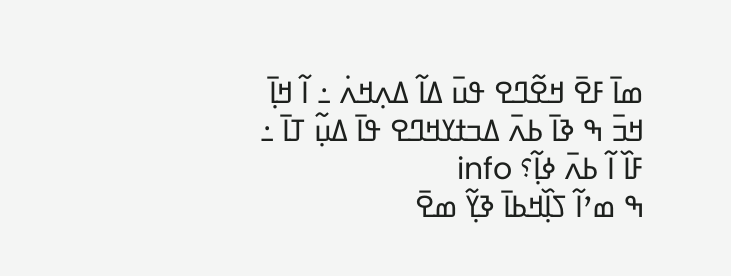ߘߊ߫ ߓߐ߫ ߞߐ߬ߣߐ ߟߎ߫ ߡߊ߬ ߡߍ߲ߞߍ߭ ߸ ߊ߬ ߞߊ߲߫ ߞߏ߫ ߒ ߢߊ߫ ߕߍ߫ ߡߏߙߌߞߣߐ ߟߊ߫ ߡߎ߲߬ ߠߊ߫ ߸ ߓߊ߰ ߊ߬ ߕߍ߫ ߦߊ߲߬؟ info
ߒ ߘߴߊ߬ ߖߊ߲߰ߞߕߊ߫ ߢߌ߲߬ ߘߐ߫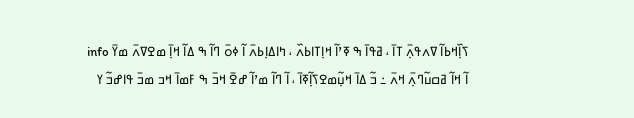ߖߊ߲߰ߞߕߊ߬ ߜߍߟߍ߲߫ ߠߊ߫ ، ߥߟߊ߫ ߒ ߧߴߊ߬ ߞߊ߲ߠߊߕߍ߰ ، ߤߊߡߊ߲ߕߍ߫ ߊ߬ ߦߋ߫ ߣߊ߬ ߒ ߡߊ߬ ߞߊ߲߫ ߘߐߜߍ߫ ߘߌ߫ info
ߊ߬ ߞߊ߬ ߥߛߎ߬ߣߍ߲߫ ߞߍ߫ ߸ ߏ߬ ߡߊ߫ ߞߎ߲߬ߘߐߖߊ߲߬ߧߊ߫ ، ߊ߬ ߣߊ߬ ߘߴߊ߬ ߝߐ߫ ߞߏ߫ ߒ ߓߘߊ߫ ߞߏ ߘߏ߫ ߟߊߝߏ߬ ߌ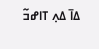ߡߊ߫ ߡߍ߲ ߠߊߝߏ߬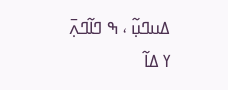ߡߎߣߎ߲߬ ، ߒ ߣߊ߬ߣߍ߲߫ ߌ ߡߊ߬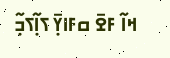ߞߊ߬ ߓߐ߫ ߛߓߊߌ߲߫ ߖߊ߲߬ߖߏ߲߬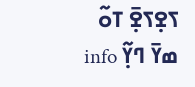ߖߐ߲ߖߐ߲߫ ߠߋ߬ ߘߌ߫ ߣߌ߲߬ info